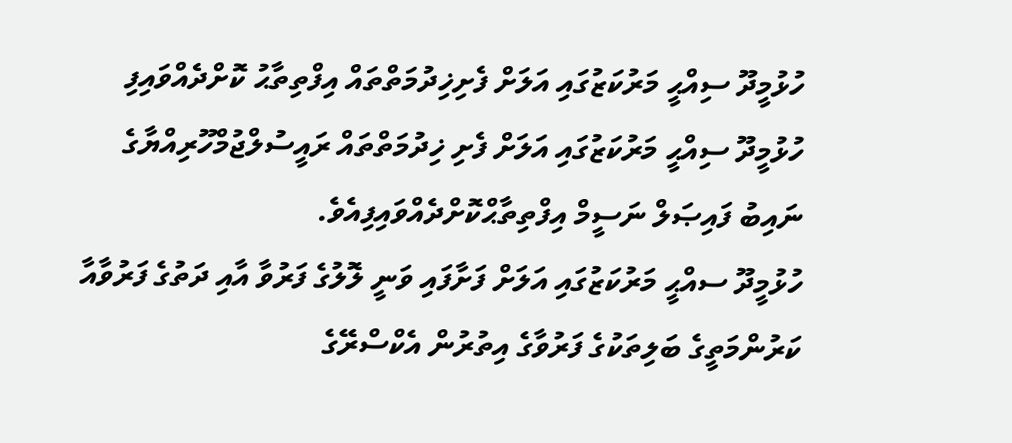ހުޅުމީދޫ ސިއްޙީ މަރުކަޒުގައި އަލަށް ފެށިޚިދުމަތްތައް އިފްތިތާޙު ކޮށްދެއްވައިފި
ހުޅުމީދޫ ސިއްޙީ މަރުކަޒުގައި އަލަށް ފެށި ޚިދުމަތްތައް ރައީސުލްޖުމްހޫރިއްޔާގެ ނައިބު ފައިޞަލް ނަސީމް އިފްތިތާޙްކޮށްދެއްވައިފިއެވެ.
ހުޅުމީދޫ ސއްޙީ މަރުކަޒުގައި އަލަށް ފަށާފައި ވަނީ ލޮލުގެ ފަރުވާ އާއި ދަތުގެ ފަރުވާއާ ކަރުންމަތީގެ ބަލިތަކުގެ ފަރުވާގެ އިތުރުން އެކްސްރޭގެ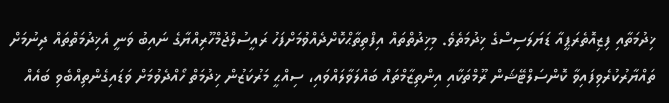ޚިދުމަތާއި ފިޒިއޮތެރަޕީއާ ޑަޔަލަސިސްގެ ޚިދުމަތެވެ. މިޚިދުތްތައް އިފްތިތާޙްކޮށްދެއްވުމަށްފަހު ރައީސުލްޖުމްހޫރިއްޔާގެ ނައިބު ވަނީ އެޚިދުމަތްތައް ދިނުމަށް ތައްޔާރުކުރެވިފައިވާ ކޮންސަލްޓޭޝަން ރޫމްތަކާއި އިންތިޒާމްތައް ބައްލަވާލައްވައި، ސިއްޙީ މަރުކަޒުން ޚިދުމަތް ހޯއްދެވުމަށް ވަޑައިގެންތިއްބެވި ބައެއް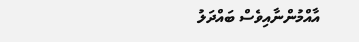އާއްމުންނާއިވެސް ބައްދަލު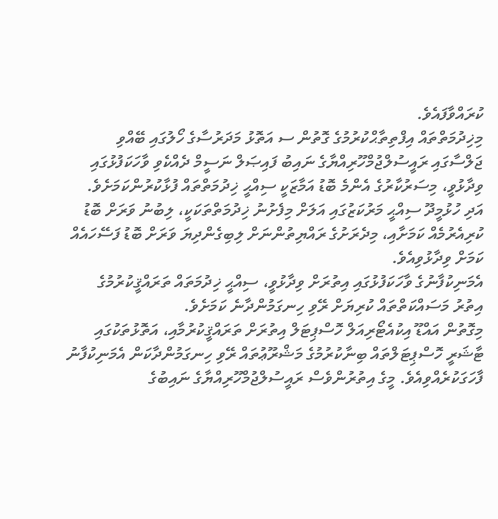ކުރައްވާފައެވެ.
މިޚިދުމަތްތައް އިފްތިތާޙްކުރުމުގެ ގޮތުން ސ އަތޮޅު މަދަރުސާގެ ހޯލުގައި ބޭއްވި ޖަލްސާގައި ރައީސުލްޖުމްހޫރިއްޔާގެ ނައިބު ފައިޞަލް ނަސީމް ދެއްކެވި ވާހަކަފުޅުގައި ވިދާޅުވީ، މިސަރުކާރުގެ އެންމެ ބޮޑު އަމާޒަކީ ސިއްޙީ ޚިދުމަތްތައް ފުޅާކުރުންކަމަށެވެ. އަދި ހުޅުމީދޫ ސިއްޙީ މަރުކަޒުގައި އަލަށް މިފެށުނު ޚިދުމަތްތަކަކީ، ލިބުނު ވަރަށް ބޮޑު ކުރިއެރުމެއް ކަމަށާއި، މިދެރަށުގެ ރައްޔިތުންނަށް ލިބިގެންދިޔަ ވަރަށް ބޮޑު ފަސޭހައެއް ކަމަށް ވިދާޅުވިއެވެ.
އެމަނިކުފާނުގެ ވާހަކަފުޅުގައި އިތުރަށް ވިދާޅުވީ، ސިއްޙީ ޚިދުމަތައް ތަރައްޤީކުރުމުގެ އިތުރު މަސައްކަތްތައް ކުރިޔަށް ރޭވި ހިނގަމުންދާނެ ކަމަށެވެ.
މިގޮތުން އައްޑޫ އިކުއެޓޯރިއަލް ހޮސްޕިޓަލް އިތުރަށް ތަރައްޤީކުރުމާއި، އަތޮޅުތަކުގައި ޓާޝަރީ ހޮސްޕިޓަލްތައް ބިނާކުރުމުގެ މަޝްރޫޢުތައް ރޭވި ހިނގަމުންދާކަން އެމަނިކުފާނު ފާހަގަކުރެއްވިއެވެ. މީގެ އިތުރުންވެސް ރައީސުލްޖުމްހޫރިއްޔާގެ ނައިބުގެ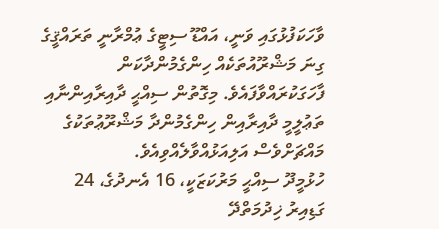ވާހަކަފުޅުގައި ވަނީ، އައްޑޫ ސިޓީގެ ޢުމްރާނީ ތަރައްޤީގެ ގިނަ މަޝްރޫއުތަކެއް ހިންގެމުންދާކަން ފާހަގަކުރައްވާފައެވެ. މިގޮތުން ސިއްޙީ ދާއިރާއިންނާއި ތަޢުލީމީ ދާއިރާއިން ހިންގެމުންދާ މަޝްރޫޢުތަކުގެ މައްޗަށްވެސް އަލިއަޅުއްވާލެއްވިއެވެ.
ހުޅުމީދޫ ސިއްޙީ މަރުކަޒަކީ، 16 އެނދުގެ، 24 ގަޑިއިރު ޚިދުމަތްދޭ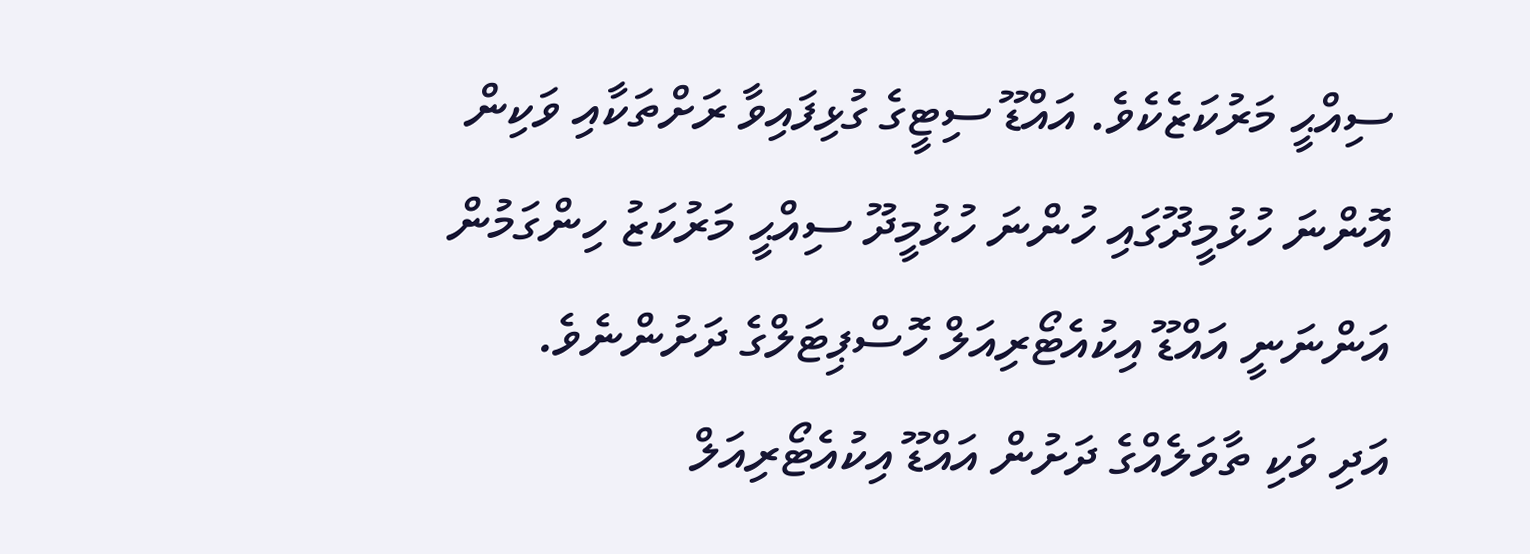ސިއްޙީ މަރުކަޒެކެވެ. އައްޑޫ ސިޓީގެ ގުޅިފައިވާ ރަށްތަކާއި ވަކިން އޮންނަ ހުޅުމީދޫގައި ހުންނަ ހުޅުމީދޫ ސިއްޙީ މަރުކަޒު ހިންގަމުން އަންނަނީ އައްޑޫ އިކުއެޓޯރިއަލް ހޮސްޕިޓަލްގެ ދަށުންނެވެ.
އަދި ވަކި ތާވަލެއްގެ ދަށުން އައްޑޫ އިކުއެޓޯރިއަލް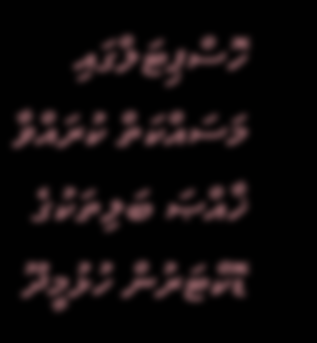ހޮސްޕިޓަލްގައި މަސައްކަތް ކުރައްވާ ޚާއްޞަ ބަލިތަކުގެ ޑޮކްޓަރުން ހުޅުމީދޫ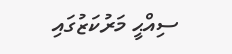ސިއްޙީ މަރުކަޒުގައި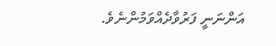އަންނަނީ ފަރުވާދެއްވަމުންނެވެ.